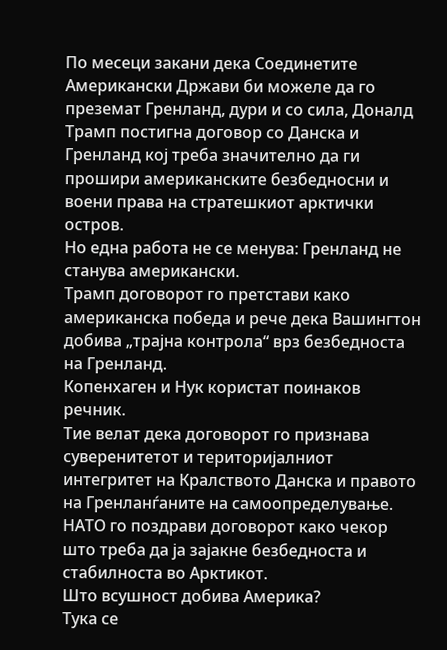По месеци закани дека Соединетите Американски Држави би можеле да го преземат Гренланд, дури и со сила, Доналд Трамп постигна договор со Данска и Гренланд кој треба значително да ги прошири американските безбедносни и воени права на стратешкиот арктички остров.
Но една работа не се менува: Гренланд не станува американски.
Трамп договорот го претстави како американска победа и рече дека Вашингтон добива „трајна контрола“ врз безбедноста на Гренланд.
Копенхаген и Нук користат поинаков речник.
Тие велат дека договорот го признава суверенитетот и територијалниот интегритет на Кралството Данска и правото на Гренланѓаните на самоопределување.
НАТО го поздрави договорот како чекор што треба да ја зајакне безбедноста и стабилноста во Арктикот.
Што всушност добива Америка?
Тука се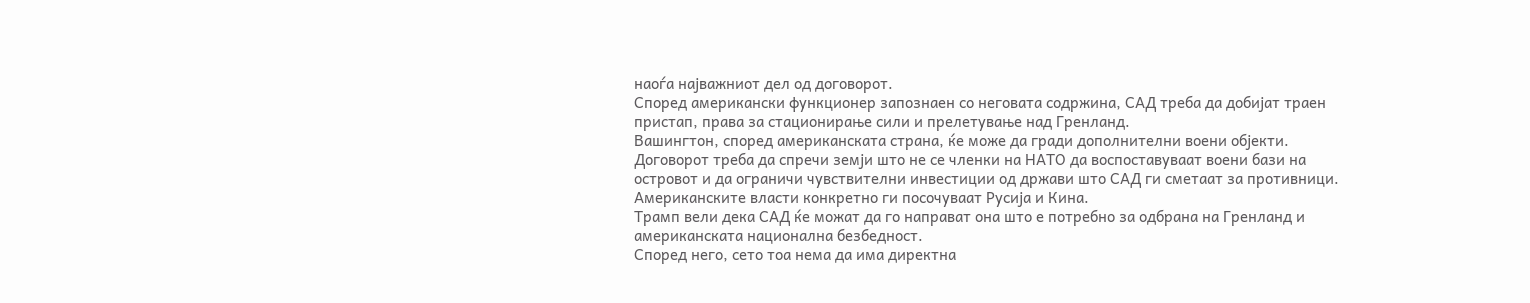наоѓа најважниот дел од договорот.
Според американски функционер запознаен со неговата содржина, САД треба да добијат траен пристап, права за стационирање сили и прелетување над Гренланд.
Вашингтон, според американската страна, ќе може да гради дополнителни воени објекти.
Договорот треба да спречи земји што не се членки на НАТО да воспоставуваат воени бази на островот и да ограничи чувствителни инвестиции од држави што САД ги сметаат за противници.
Американските власти конкретно ги посочуваат Русија и Кина.
Трамп вели дека САД ќе можат да го направат она што е потребно за одбрана на Гренланд и американската национална безбедност.
Според него, сето тоа нема да има директна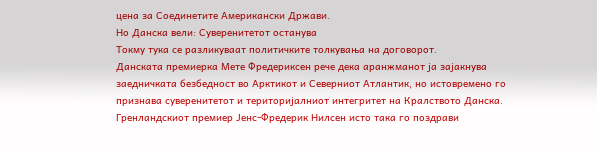цена за Соединетите Американски Држави.
Но Данска вели: Суверенитетот останува
Токму тука се разликуваат политичките толкувања на договорот.
Данската премиерка Мете Фредериксен рече дека аранжманот ја зајакнува заедничката безбедност во Арктикот и Северниот Атлантик, но истовремено го признава суверенитетот и територијалниот интегритет на Кралството Данска.
Гренландскиот премиер Јенс-Фредерик Нилсен исто така го поздрави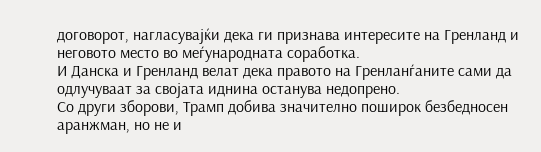договорот, нагласувајќи дека ги признава интересите на Гренланд и неговото место во меѓународната соработка.
И Данска и Гренланд велат дека правото на Гренланѓаните сами да одлучуваат за својата иднина останува недопрено.
Со други зборови, Трамп добива значително поширок безбедносен аранжман, но не и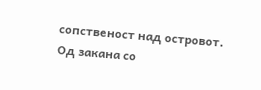сопственост над островот.
Од закана со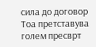сила до договор
Тоа претставува голем пресврт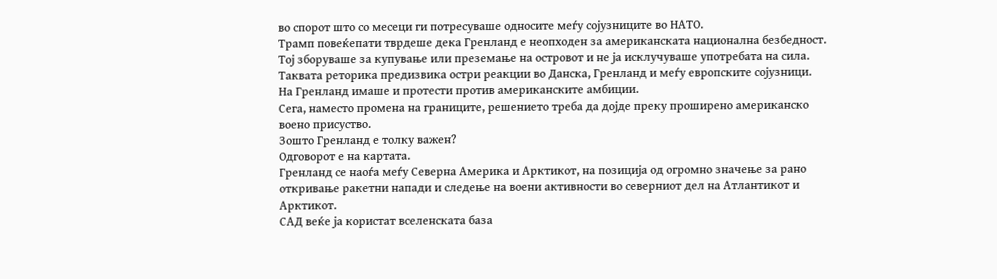во спорот што со месеци ги потресуваше односите меѓу сојузниците во НАТО.
Трамп повеќепати тврдеше дека Гренланд е неопходен за американската национална безбедност.
Тој зборуваше за купување или преземање на островот и не ја исклучуваше употребата на сила.
Таквата реторика предизвика остри реакции во Данска, Гренланд и меѓу европските сојузници.
На Гренланд имаше и протести против американските амбиции.
Сега, наместо промена на границите, решението треба да дојде преку проширено американско воено присуство.
Зошто Гренланд е толку важен?
Одговорот е на картата.
Гренланд се наоѓа меѓу Северна Америка и Арктикот, на позиција од огромно значење за рано откривање ракетни напади и следење на воени активности во северниот дел на Атлантикот и Арктикот.
САД веќе ја користат вселенската база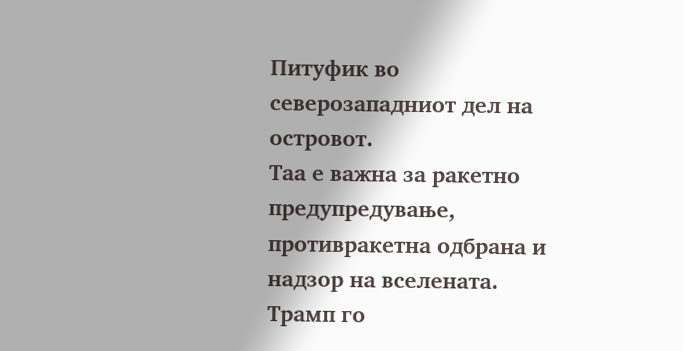Питуфик во северозападниот дел на островот.
Таа е важна за ракетно предупредување, противракетна одбрана и надзор на вселената.
Трамп го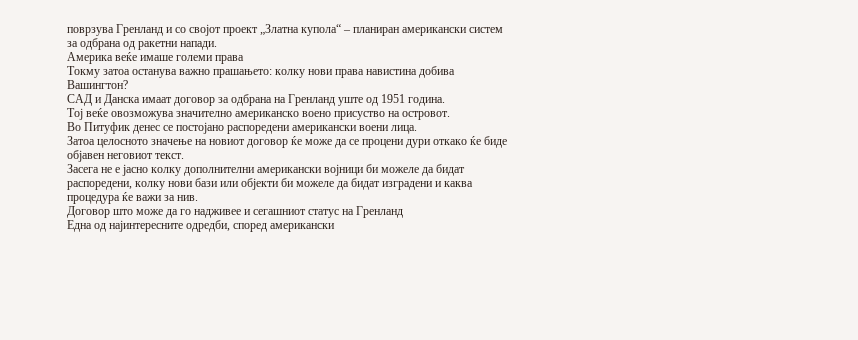поврзува Гренланд и со својот проект „Златна купола“ – планиран американски систем за одбрана од ракетни напади.
Америка веќе имаше големи права
Токму затоа останува важно прашањето: колку нови права навистина добива Вашингтон?
САД и Данска имаат договор за одбрана на Гренланд уште од 1951 година.
Тој веќе овозможува значително американско воено присуство на островот.
Во Питуфик денес се постојано распоредени американски воени лица.
Затоа целосното значење на новиот договор ќе може да се процени дури откако ќе биде објавен неговиот текст.
Засега не е јасно колку дополнителни американски војници би можеле да бидат распоредени, колку нови бази или објекти би можеле да бидат изградени и каква процедура ќе важи за нив.
Договор што може да го надживее и сегашниот статус на Гренланд
Една од најинтересните одредби, според американски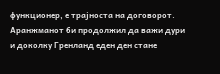функционер, е трајноста на договорот.
Аранжманот би продолжил да важи дури и доколку Гренланд еден ден стане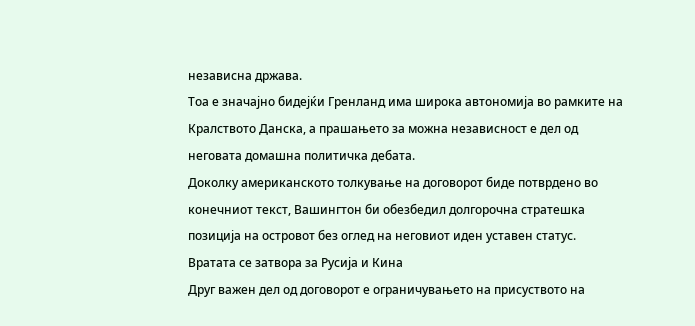независна држава.
Тоа е значајно бидејќи Гренланд има широка автономија во рамките на Кралството Данска, а прашањето за можна независност е дел од неговата домашна политичка дебата.
Доколку американското толкување на договорот биде потврдено во конечниот текст, Вашингтон би обезбедил долгорочна стратешка позиција на островот без оглед на неговиот иден уставен статус.
Вратата се затвора за Русија и Кина
Друг важен дел од договорот е ограничувањето на присуството на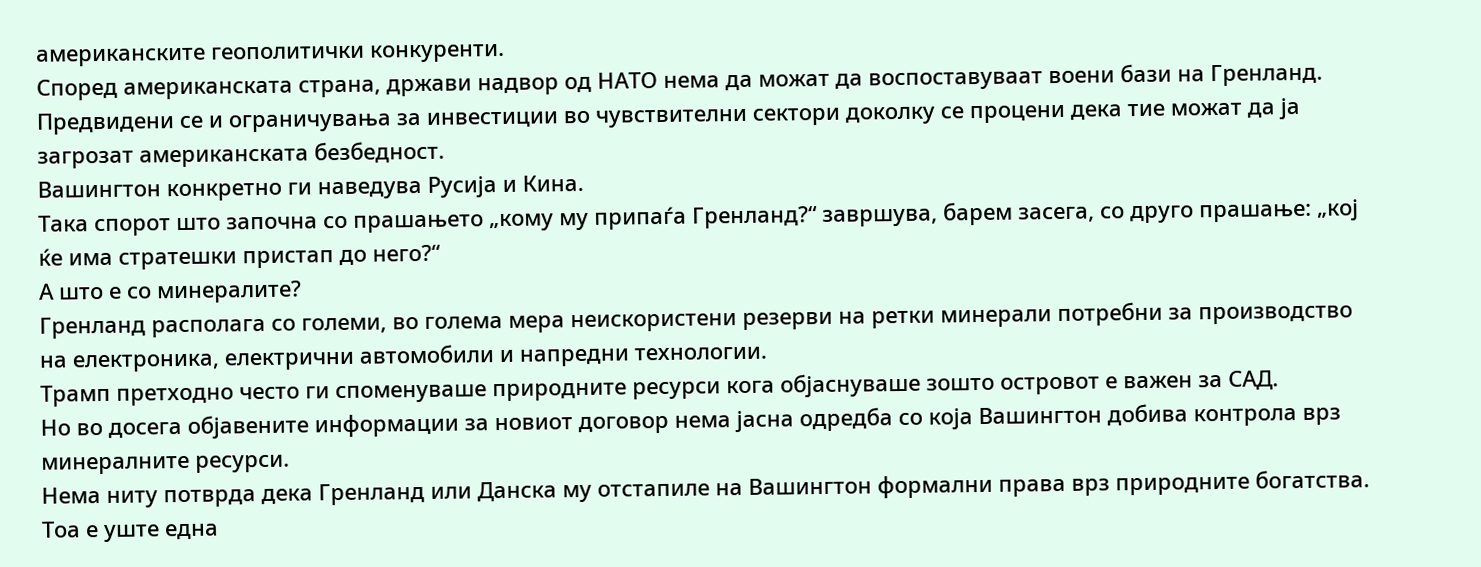американските геополитички конкуренти.
Според американската страна, држави надвор од НАТО нема да можат да воспоставуваат воени бази на Гренланд.
Предвидени се и ограничувања за инвестиции во чувствителни сектори доколку се процени дека тие можат да ја загрозат американската безбедност.
Вашингтон конкретно ги наведува Русија и Кина.
Така спорот што започна со прашањето „кому му припаѓа Гренланд?“ завршува, барем засега, со друго прашање: „кој ќе има стратешки пристап до него?“
А што е со минералите?
Гренланд располага со големи, во голема мера неискористени резерви на ретки минерали потребни за производство на електроника, електрични автомобили и напредни технологии.
Трамп претходно често ги споменуваше природните ресурси кога објаснуваше зошто островот е важен за САД.
Но во досега објавените информации за новиот договор нема јасна одредба со која Вашингтон добива контрола врз минералните ресурси.
Нема ниту потврда дека Гренланд или Данска му отстапиле на Вашингтон формални права врз природните богатства.
Тоа е уште една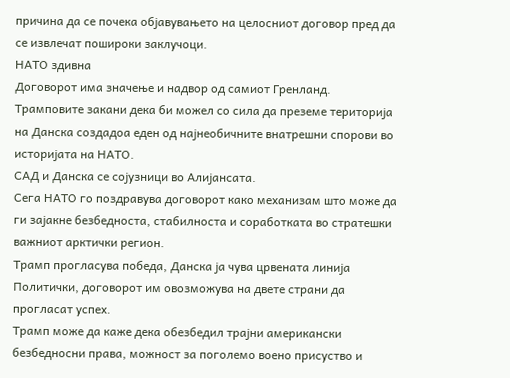причина да се почека објавувањето на целосниот договор пред да се извлечат пошироки заклучоци.
НАТО здивна
Договорот има значење и надвор од самиот Гренланд.
Трамповите закани дека би можел со сила да преземе територија на Данска создадоа еден од најнеобичните внатрешни спорови во историјата на НАТО.
САД и Данска се сојузници во Алијансата.
Сега НАТО го поздравува договорот како механизам што може да ги зајакне безбедноста, стабилноста и соработката во стратешки важниот арктички регион.
Трамп прогласува победа, Данска ја чува црвената линија
Политички, договорот им овозможува на двете страни да прогласат успех.
Трамп може да каже дека обезбедил трајни американски безбедносни права, можност за поголемо воено присуство и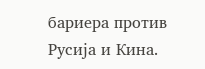бариера против Русија и Кина.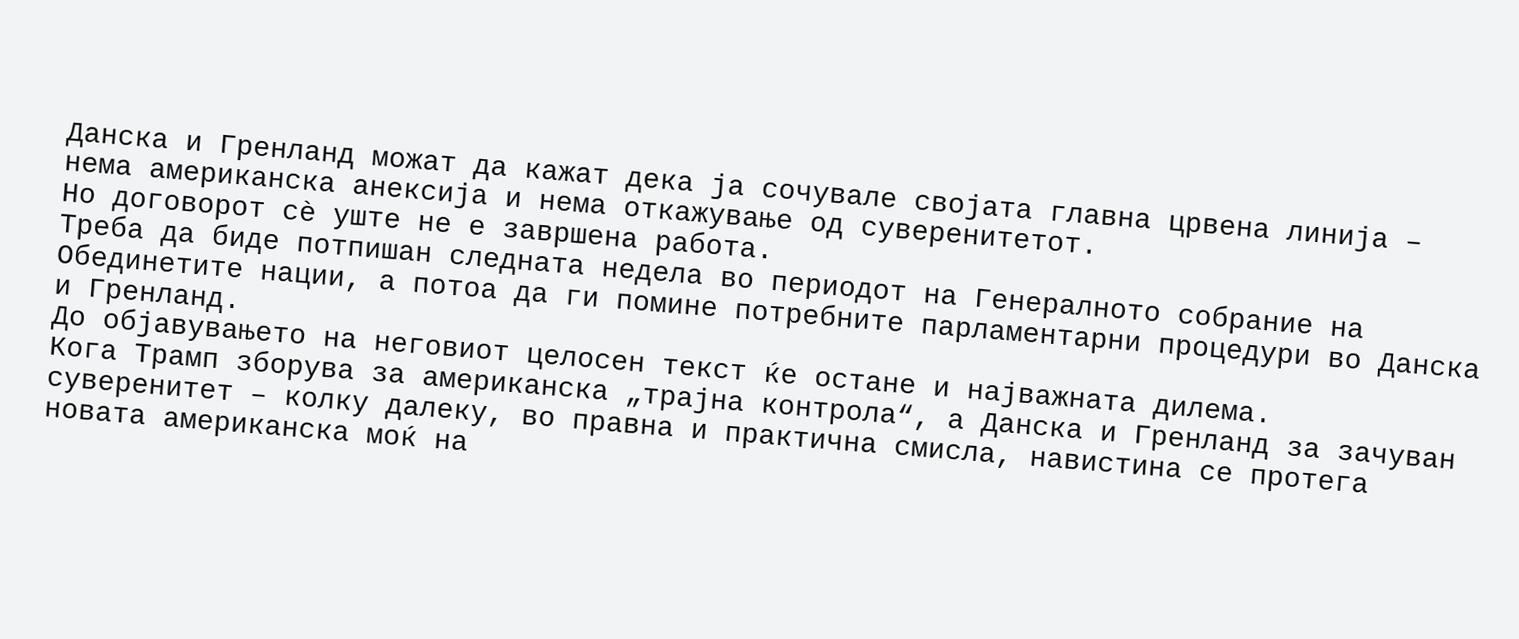Данска и Гренланд можат да кажат дека ја сочувале својата главна црвена линија – нема американска анексија и нема откажување од суверенитетот.
Но договорот сè уште не е завршена работа.
Треба да биде потпишан следната недела во периодот на Генералното собрание на Обединетите нации, а потоа да ги помине потребните парламентарни процедури во Данска и Гренланд.
До објавувањето на неговиот целосен текст ќе остане и најважната дилема.
Кога Трамп зборува за американска „трајна контрола“, а Данска и Гренланд за зачуван суверенитет – колку далеку, во правна и практична смисла, навистина се протега новата американска моќ на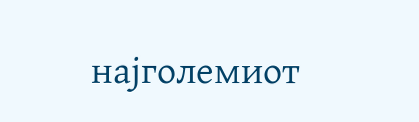најголемиот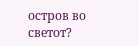остров во светот?